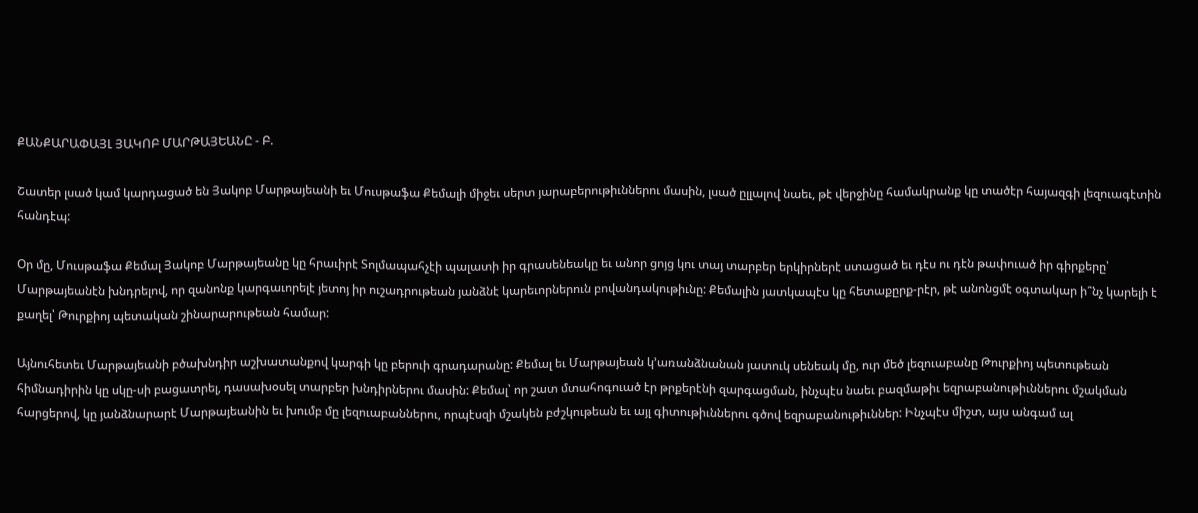ՔԱՆՔԱՐԱՓԱՅԼ ՅԱԿՈԲ ՄԱՐԹԱՅԵԱՆԸ - Բ.

Շատեր լսած կամ կարդացած են Յակոբ Մարթայեանի եւ Մուսթաֆա Քեմալի միջեւ սերտ յարաբերութիւններու մասին, լսած ըլլալով նաեւ, թէ վերջինը համակրանք կը տածէր հայազգի լեզուագէտին հանդէպ:

Օր մը, Մուսթաֆա Քեմալ Յակոբ Մարթայեանը կը հրաւիրէ Տոլմապահչէի պալատի իր գրասենեակը եւ անոր ցոյց կու տայ տարբեր երկիրներէ ստացած եւ դէս ու դէն թափուած իր գիրքերը՝ Մարթայեանէն խնդրելով, որ զանոնք կարգաւորելէ յետոյ իր ուշադրութեան յանձնէ կարեւորներուն բովանդակութիւնը: Քեմալին յատկապէս կը հետաքըրք-րէր, թէ անոնցմէ օգտակար ի՞նչ կարելի է քաղել՝ Թուրքիոյ պետական շինարարութեան համար:

Այնուհետեւ Մարթայեանի բծախնդիր աշխատանքով կարգի կը բերուի գրադարանը: Քեմալ եւ Մարթայեան կ՚առանձնանան յատուկ սենեակ մը, ուր մեծ լեզուաբանը Թուրքիոյ պետութեան հիմնադիրին կը սկը-սի բացատրել, դասախօսել տարբեր խնդիրներու մասին: Քեմալ՝ որ շատ մտահոգուած էր թրքերէնի զարգացման, ինչպէս նաեւ բազմաթիւ եզրաբանութիւններու մշակման հարցերով, կը յանձնարարէ Մարթայեանին եւ խումբ մը լեզուաբաններու, որպէսզի մշակեն բժշկութեան եւ այլ գիտութիւններու գծով եզրաբանութիւններ: Ինչպէս միշտ, այս անգամ ալ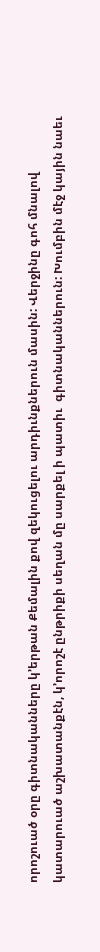որոշուած օրը գիտնականները կ՚երթան Քեմալին քով զեկուցելու արդիւնքներուն մասին: Վերջինը գոհ մնալով կատարուած աշխատանքէն, կ՚որոշէ ընթրիքի սեղան մը սարքել ի պատիւ  գիտնականներուն: Խումբին մէջ կային նաեւ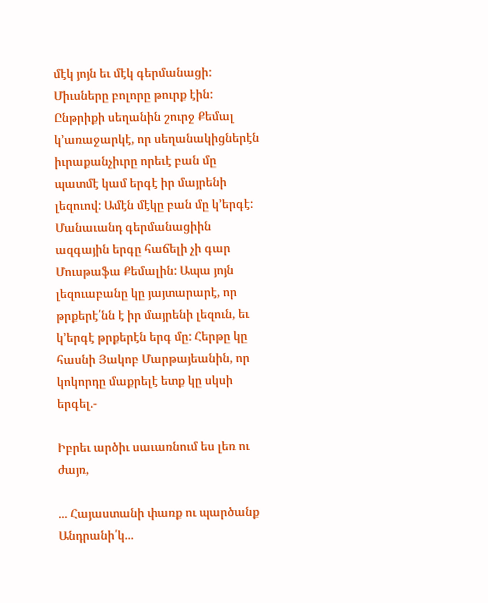մէկ յոյն եւ մէկ գերմանացի: Միւսները բոլորը թուրք էին: Ընթրիքի սեղանին շուրջ Քեմալ կ՚առաջարկէ, որ սեղանակիցներէն իւրաքանչիւրը որեւէ բան մը պատմէ կամ երգէ իր մայրենի լեզուով: Ամէն մէկը բան մը կ՚երգէ: Մանաւանդ գերմանացիին ազգային երգը հաճելի չի գար Մուսթաֆա Քեմալին: Ապա յոյն լեզուաբանը կը յայտարարէ, որ թրքերէ՛նն է իր մայրենի լեզուն, եւ կ՚երգէ թրքերէն երգ մը: Հերթը կը հասնի Յակոբ Մարթայեանին, որ կոկորդը մաքրելէ ետք կը սկսի երգել.-

Իբրեւ արծիւ սաւառնում ես լեռ ու ժայռ,

... Հայաստանի փառք ու պարծանք Անդրանի՛կ...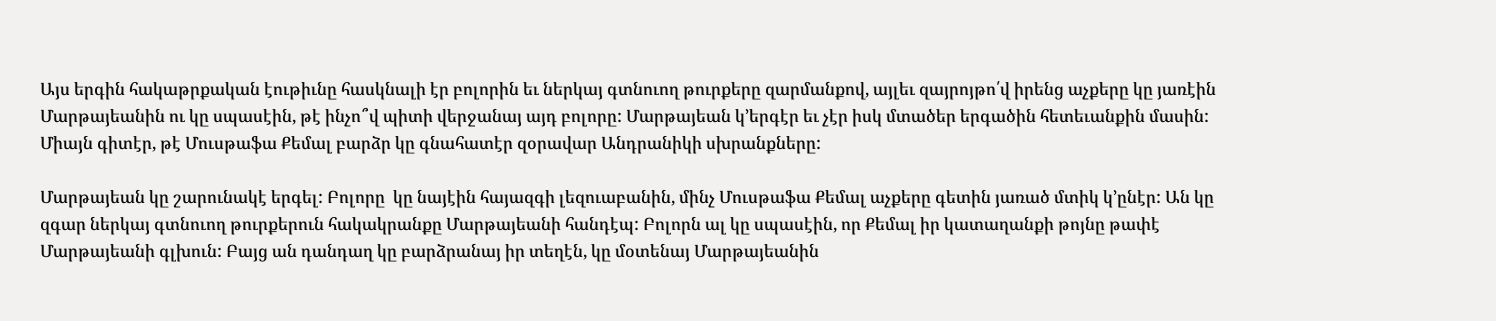Այս երգին հակաթրքական էութիւնը հասկնալի էր բոլորին եւ ներկայ գտնուող թուրքերը զարմանքով, այլեւ զայրոյթո՛վ իրենց աչքերը կը յառէին Մարթայեանին ու կը սպասէին, թէ ինչո՞վ պիտի վերջանայ այդ բոլորը: Մարթայեան կ՚երգէր եւ չէր իսկ մտածեր երգածին հետեւանքին մասին: Միայն գիտէր, թէ Մուսթաֆա Քեմալ բարձր կը գնահատէր զօրավար Անդրանիկի սխրանքները:

Մարթայեան կը շարունակէ երգել: Բոլորը  կը նայէին հայազգի լեզուաբանին, մինչ Մուսթաֆա Քեմալ աչքերը գետին յառած մտիկ կ՚ընէր: Ան կը զգար ներկայ գտնուող թուրքերուն հակակրանքը Մարթայեանի հանդէպ: Բոլորն ալ կը սպասէին, որ Քեմալ իր կատաղանքի թոյնը թափէ Մարթայեանի գլխուն: Բայց ան դանդաղ կը բարձրանայ իր տեղէն, կը մօտենայ Մարթայեանին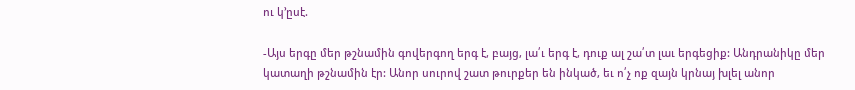ու կ՚ըսէ.

-Այս երգը մեր թշնամին գովերգող երգ է, բայց, լա՛ւ երգ է, դուք ալ շա՛տ լաւ երգեցիք: Անդրանիկը մեր կատաղի թշնամին էր: Անոր սուրով շատ թուրքեր են ինկած, եւ ո՛չ ոք զայն կրնայ խլել անոր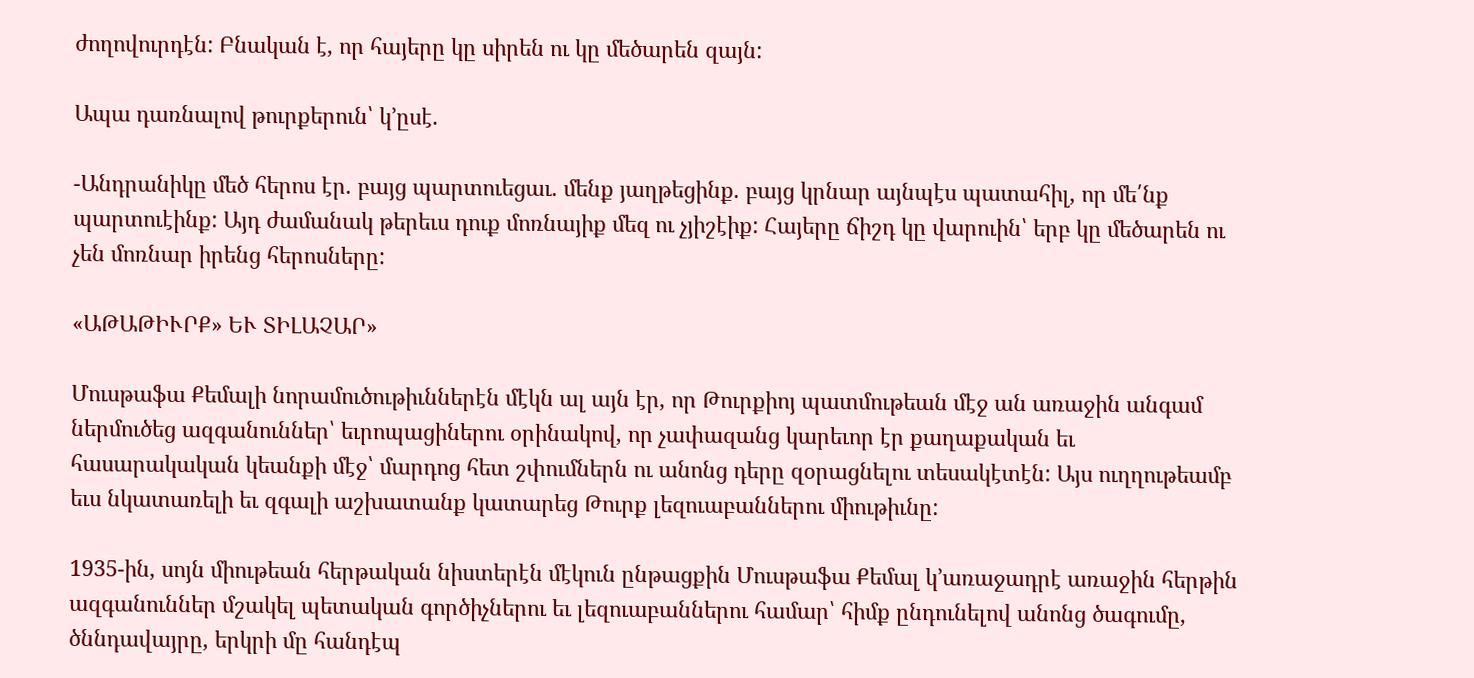ժողովուրդէն: Բնական է, որ հայերը կը սիրեն ու կը մեծարեն զայն:

Ապա դառնալով թուրքերուն՝ կ՚ըսէ.

-Անդրանիկը մեծ հերոս էր. բայց պարտուեցաւ. մենք յաղթեցինք. բայց կրնար այնպէս պատահիլ, որ մե՛նք պարտուէինք: Այդ ժամանակ թերեւս դուք մոռնայիք մեզ ու չյիշէիք: Հայերը ճիշդ կը վարուին՝ երբ կը մեծարեն ու չեն մոռնար իրենց հերոսները:

«ԱԹԱԹԻՒՐՔ» ԵՒ ՏԻԼԱՉԱՐ»

Մուսթաֆա Քեմալի նորամուծութիւններէն մէկն ալ այն էր, որ Թուրքիոյ պատմութեան մէջ ան առաջին անգամ ներմուծեց ազգանուններ՝ եւրոպացիներու օրինակով, որ չափազանց կարեւոր էր քաղաքական եւ հասարակական կեանքի մէջ՝ մարդոց հետ շփումներն ու անոնց դերը զօրացնելու տեսակէտէն: Այս ուղղութեամբ եւս նկատառելի եւ զգալի աշխատանք կատարեց Թուրք լեզուաբաններու միութիւնը:

1935-ին, սոյն միութեան հերթական նիստերէն մէկուն ընթացքին Մուսթաֆա Քեմալ կ՚առաջադրէ առաջին հերթին ազգանուններ մշակել պետական գործիչներու եւ լեզուաբաններու համար՝ հիմք ընդունելով անոնց ծագումը, ծննդավայրը, երկրի մը հանդէպ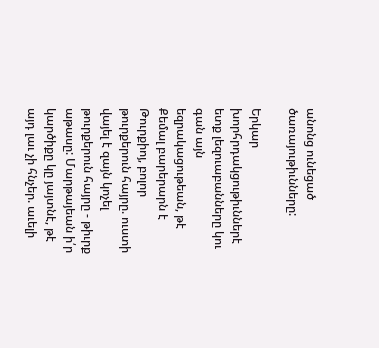անոնց ունեցած ծառայութիւնները:

Երկար խորհրդակցութիւններէ ետք լեզուաբանները կու գան այն եզրակացութեան, թէ Քեմալ բարերարն է Թուրքիոյ, բոլոր թուրքերուն հայրը. ուստի վայել է զայն կոչել թուրքերուն հայրը - թիւրք աթասը: Մարթայեան ի՛ր կարծիքը կը յայտնէ, թէ այդ լաւ չի հնչեր. աւելի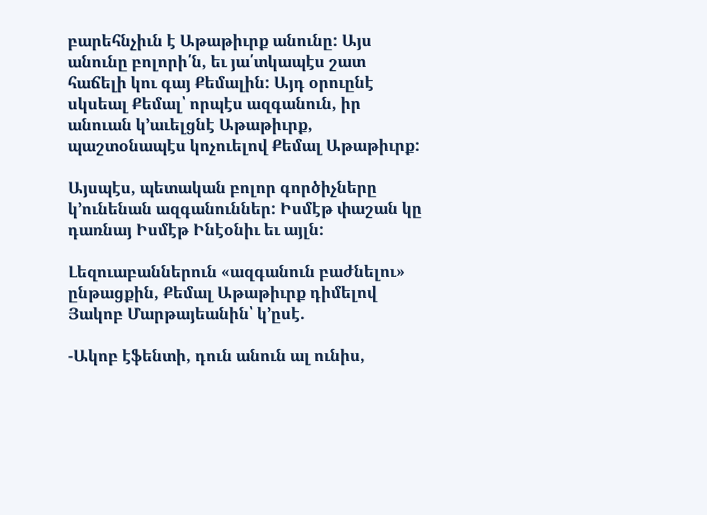բարեհնչիւն է Աթաթիւրք անունը: Այս անունը բոլորի՛ն, եւ յա՛տկապէս շատ հաճելի կու գայ Քեմալին: Այդ օրուընէ սկսեալ Քեմալ՝ որպէս ազգանուն, իր անուան կ՚աւելցնէ Աթաթիւրք, պաշտօնապէս կոչուելով Քեմալ Աթաթիւրք:

Այսպէս, պետական բոլոր գործիչները կ՚ունենան ազգանուններ: Իսմէթ փաշան կը դառնայ Իսմէթ Ինէօնիւ եւ այլն:

Լեզուաբաններուն «ազգանուն բաժնելու» ընթացքին, Քեմալ Աթաթիւրք դիմելով Յակոբ Մարթայեանին՝ կ՚ըսէ.

-Ակոբ էֆենտի, դուն անուն ալ ունիս,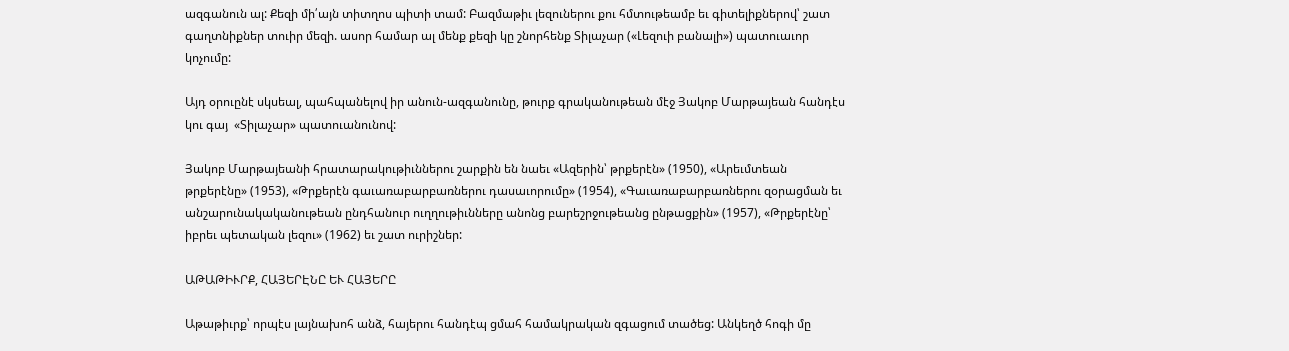ազգանուն ալ: Քեզի մի՛այն տիտղոս պիտի տամ: Բազմաթիւ լեզուներու քու հմտութեամբ եւ գիտելիքներով՝ շատ գաղտնիքներ տուիր մեզի. ասոր համար ալ մենք քեզի կը շնորհենք Տիլաչար («Լեզուի բանալի») պատուաւոր կոչումը:

Այդ օրուընէ սկսեալ, պահպանելով իր անուն-ազգանունը, թուրք գրականութեան մէջ Յակոբ Մարթայեան հանդէս կու գայ  «Տիլաչար» պատուանունով:

Յակոբ Մարթայեանի հրատարակութիւններու շարքին են նաեւ «Ազերին՝ թրքերէն» (1950), «Արեւմտեան թրքերէնը» (1953), «Թրքերէն գաւառաբարբառներու դասաւորումը» (1954), «Գաւառաբարբառներու զօրացման եւ անշարունակականութեան ընդհանուր ուղղութիւնները անոնց բարեշրջութեանց ընթացքին» (1957), «Թրքերէնը՝ իբրեւ պետական լեզու» (1962) եւ շատ ուրիշներ:

ԱԹԱԹԻՒՐՔ, ՀԱՅԵՐԷՆԸ ԵՒ ՀԱՅԵՐԸ

Աթաթիւրք՝ որպէս լայնախոհ անձ, հայերու հանդէպ ցմահ համակրական զգացում տածեց: Անկեղծ հոգի մը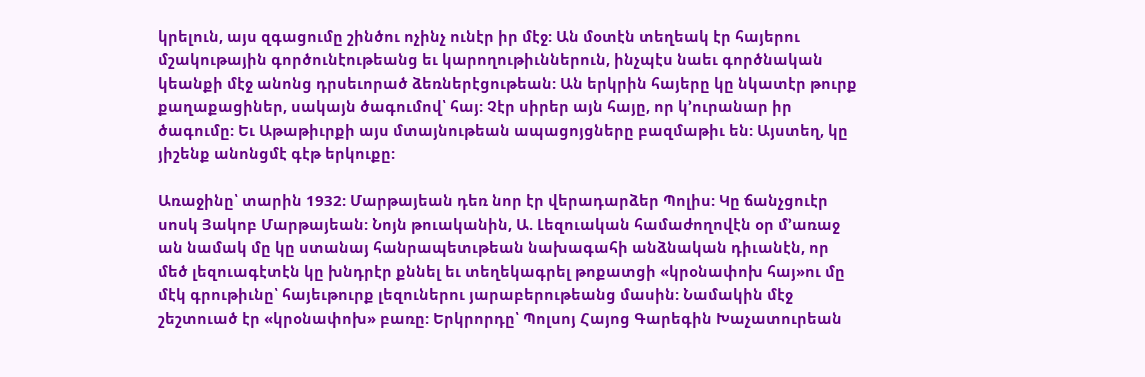կրելուն, այս զգացումը շինծու ոչինչ ունէր իր մէջ: Ան մօտէն տեղեակ էր հայերու մշակութային գործունէութեանց եւ կարողութիւններուն, ինչպէս նաեւ գործնական կեանքի մէջ անոնց դրսեւորած ձեռներէցութեան: Ան երկրին հայերը կը նկատէր թուրք քաղաքացիներ, սակայն ծագումով՝ հայ: Չէր սիրեր այն հայը, որ կ՚ուրանար իր ծագումը: Եւ Աթաթիւրքի այս մտայնութեան ապացոյցները բազմաթիւ են: Այստեղ, կը յիշենք անոնցմէ գէթ երկուքը:

Առաջինը՝ տարին 1932: Մարթայեան դեռ նոր էր վերադարձեր Պոլիս: Կը ճանչցուէր սոսկ Յակոբ Մարթայեան: Նոյն թուականին, Ա. Լեզուական համաժողովէն օր մ՚առաջ ան նամակ մը կը ստանայ հանրապետւթեան նախագահի անձնական դիւանէն, որ մեծ լեզուագէտէն կը խնդրէր քննել եւ տեղեկագրել թոքատցի «կրօնափոխ հայ»ու մը մէկ գրութիւնը՝ հայեւթուրք լեզուներու յարաբերութեանց մասին: Նամակին մէջ շեշտուած էր «կրօնափոխ» բառը: Երկրորդը՝ Պոլսոյ Հայոց Գարեգին Խաչատուրեան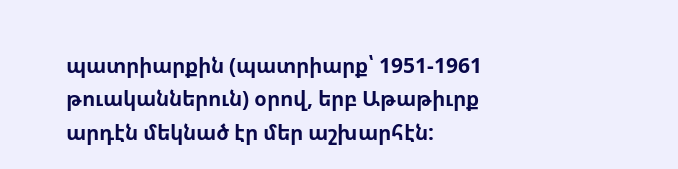պատրիարքին (պատրիարք՝ 1951-1961 թուականներուն) օրով, երբ Աթաթիւրք արդէն մեկնած էր մեր աշխարհէն: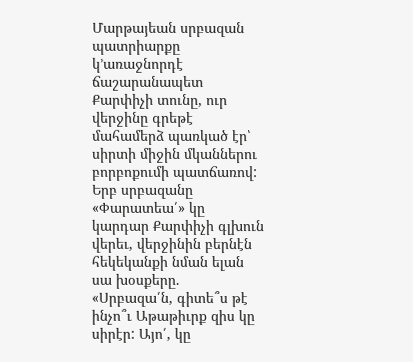Մարթայեան սրբազան պատրիարքը կ՚առաջնորդէ ճաշարանապետ Քարփիչի տունը, ուր վերջինը գրեթէ մահամերձ պառկած էր՝ սիրտի միջին մկաններու բորբոքումի պատճառով: Երբ սրբազանը «Փարատեա՛» կը կարդար Քարփիչի գլխուն վերեւ, վերջինին բերնէն հեկեկանքի նման ելան սա խօսքերը. «Սրբազա՛ն, գիտե՞ս թէ ինչո՞ւ Աթաթիւրք զիս կը սիրէր: Այո՛, կը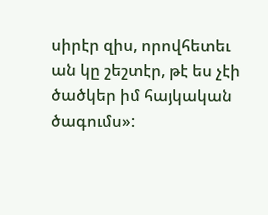սիրէր զիս, որովհետեւ ան կը շեշտէր, թէ ես չէի ծածկեր իմ հայկական ծագումս»: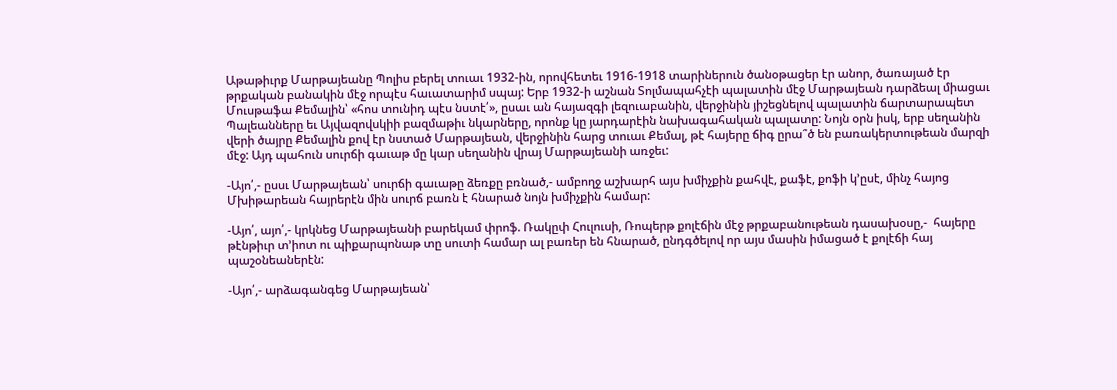Աթաթիւրք Մարթայեանը Պոլիս բերել տուաւ 1932-ին, որովհետեւ 1916-1918 տարիներուն ծանօթացեր էր անոր, ծառայած էր թրքական բանակին մէջ որպէս հաւատարիմ սպայ: Երբ 1932-ի աշնան Տոլմապահչէի պալատին մէջ Մարթայեան դարձեալ միացաւ Մուսթաֆա Քեմալին՝ «հոս տունիդ պէս նստէ՛», ըսաւ ան հայազգի լեզուաբանին, վերջինին յիշեցնելով պալատին ճարտարապետ Պալեանները եւ Այվազովսկիի բազմաթիւ նկարները, որոնք կը յարդարէին նախագահական պալատը: Նոյն օրն իսկ, երբ սեղանին վերի ծայրը Քեմալին քով էր նստած Մարթայեան, վերջինին հարց տուաւ Քեմալ, թէ հայերը ճիգ ըրա՞ծ են բառակերտութեան մարզի մէջ: Այդ պահուն սուրճի գաւաթ մը կար սեղանին վրայ Մարթայեանի առջեւ:

-Այո՛,- ըսսւ Մարթայեան՝ սուրճի գաւաթը ձեռքը բռնած,- ամբողջ աշխարհ այս խմիչքին քահվէ, քաֆէ, քոֆի կ՚ըսէ, մինչ հայոց Մխիթարեան հայրերէն մին սուրճ բառն է հնարած նոյն խմիչքին համար:

-Այո՛, այո՛,- կրկնեց Մարթայեանի բարեկամ փրոֆ. Ռակըփ Հուլուսի, Ռոպերթ քոլէճին մէջ թրքաբանութեան դասախօսը,-  հայերը թէնթիւր տ՚իոտ ու պիքարպոնաթ տը սուտի համար ալ բառեր են հնարած, ընդգծելով որ այս մասին իմացած է քոլէճի հայ պաշօնեաներէն:

-Այո՛,- արձագանգեց Մարթայեան՝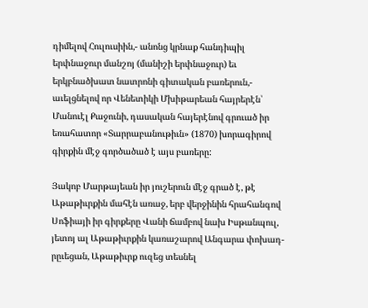դիմելով Հուլուսիին,- անոնց կրնաք հանդիպիլ երփնաջուր մանշոյ (մանիշի երփնաջուր) եւ երկբնածխատ նատրոնի գիտական բառերուն,- աւելցնելով որ Վենետիկի Մխիթարեան հայրերէն՝ Մանուէլ Քաջունի, դասական հայերէնով գրուած իր եռահատոր «Տարրաբանութիւն» (1870) խորագիրով գիրքին մէջ գործածած է այս բառերը:

Յակոբ Մարթայեան իր յուշերուն մէջ գրած է, թէ Աթաթիւրքին մահէն առաջ, երբ վերջինին հրահանգով Սոֆիայի իր գիրքերը Վանի ճամբով նախ Իսթանպուլ, յետոյ ալ Աթաթիւրքին կառաշարով Անգարա փոխադ-րըւեցան, Աթաթիւրք ուզեց տեսնել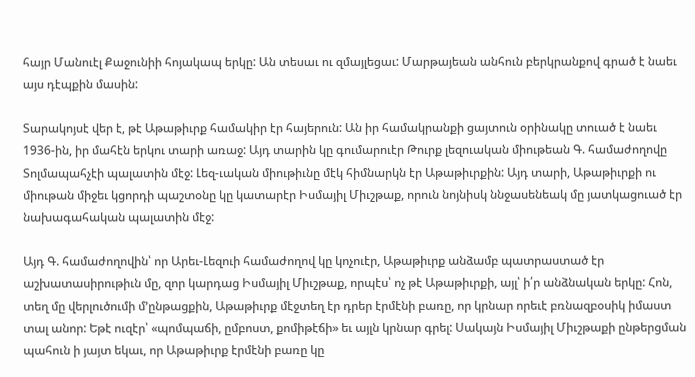հայր Մանուէլ Քաջունիի հոյակապ երկը: Ան տեսաւ ու զմայլեցաւ: Մարթայեան անհուն բերկրանքով գրած է նաեւ այս դէպքին մասին:

Տարակոյսէ վեր է, թէ Աթաթիւրք համակիր էր հայերուն: Ան իր համակրանքի ցայտուն օրինակը տուած է նաեւ 1936-ին, իր մահէն երկու տարի առաջ: Այդ տարին կը գումարուէր Թուրք լեզուական միութեան Գ. համաժողովը Տոլմապահչէի պալատին մէջ: Լեզ-ւական միութիւնը մէկ հիմնարկն էր Աթաթիւրքին: Այդ տարի, Աթաթիւրքի ու միութան միջեւ կցորդի պաշտօնը կը կատարէր Իսմայիլ Միւշթաք, որուն նոյնիսկ ննջասենեակ մը յատկացուած էր նախագահական պալատին մէջ:

Այդ Գ. համաժողովին՝ որ Արեւ-Լեզուի համաժողով կը կոչուէր, Աթաթիւրք անձամբ պատրաստած էր աշխատասիրութիւն մը, զոր կարդաց Իսմայիլ Միւշթաք, որպէս՝ ոչ թէ Աթաթիւրքի, այլ՝ ի՛ր անձնական երկը: Հոն, տեղ մը վերլուծումի մ՚ընթացքին, Աթաթիւրք մէջտեղ էր դրեր էրմէնի բառը, որ կրնար որեւէ բռնազբօսիկ իմաստ տալ անոր: Եթէ ուզէր՝ «պոմպաճի, ըմբոստ, քոմիթէճի» եւ այլն կրնար գրել: Սակայն Իսմայիլ Միւշթաքի ընթերցման պահուն ի յայտ եկաւ, որ Աթաթիւրք էրմէնի բառը կը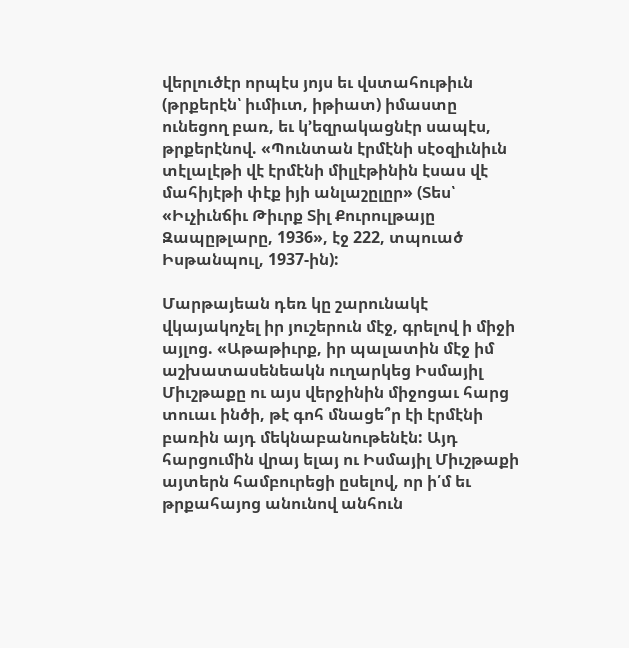վերլուծէր որպէս յոյս եւ վստահութիւն (թրքերէն՝ իւմիւտ, իթիատ) իմաստը ունեցող բառ, եւ կ՚եզրակացնէր սապէս, թրքերէնով. «Պունտան էրմէնի սէօզիւնիւն տէլալէթի վէ էրմէնի միլլէթինին էսաս վէ մահիյէթի փէք իյի անլաշըլըր» (Տես՝ «Իւչիւնճիւ Թիւրք Տիլ Քուրուլթայը Զապըթլարը, 1936», էջ 222, տպուած Իսթանպուլ, 1937-ին):

Մարթայեան դեռ կը շարունակէ վկայակոչել իր յուշերուն մէջ, գրելով ի միջի այլոց. «Աթաթիւրք, իր պալատին մէջ իմ աշխատասենեակն ուղարկեց Իսմայիլ Միւշթաքը ու այս վերջինին միջոցաւ հարց տուաւ ինծի, թէ գոհ մնացե՞ր էի էրմէնի բառին այդ մեկնաբանութենէն: Այդ հարցումին վրայ ելայ ու Իսմայիլ Միւշթաքի այտերն համբուրեցի ըսելով, որ ի՛մ եւ թրքահայոց անունով անհուն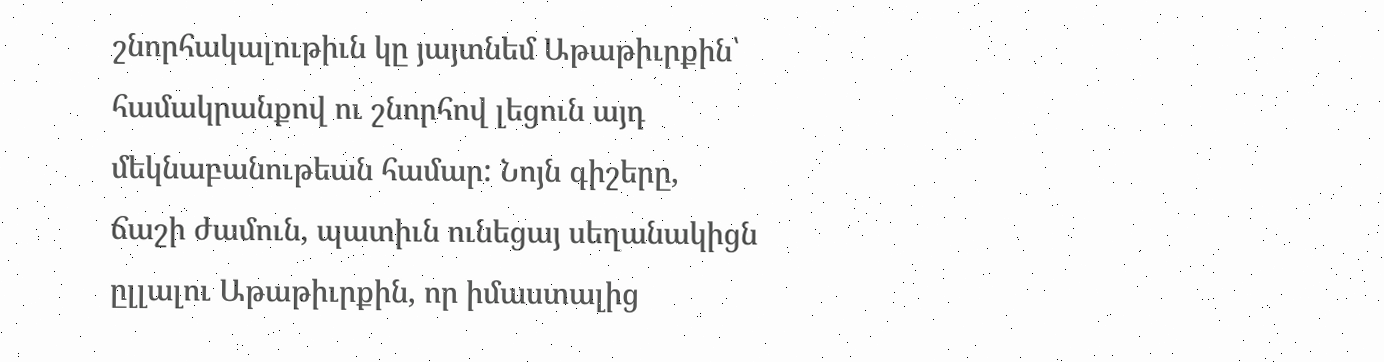շնորհակալութիւն կը յայտնեմ Աթաթիւրքին՝ համակրանքով ու շնորհով լեցուն այդ մեկնաբանութեան համար: Նոյն գիշերը, ճաշի ժամուն, պատիւն ունեցայ սեղանակիցն ըլլալու Աթաթիւրքին, որ իմաստալից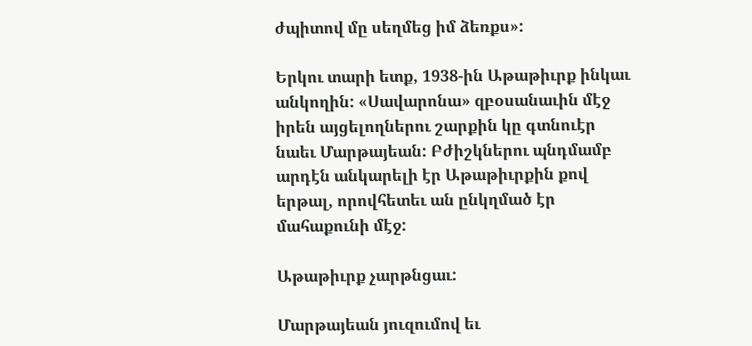ժպիտով մը սեղմեց իմ ձեռքս»:

Երկու տարի ետք, 1938-ին Աթաթիւրք ինկաւ անկողին: «Սավարոնա» զբօսանաւին մէջ իրեն այցելողներու շարքին կը գտնուէր նաեւ Մարթայեան: Բժիշկներու պնդմամբ արդէն անկարելի էր Աթաթիւրքին քով երթալ, որովհետեւ ան ընկղմած էր մահաքունի մէջ:

Աթաթիւրք չարթնցաւ:

Մարթայեան յուզումով եւ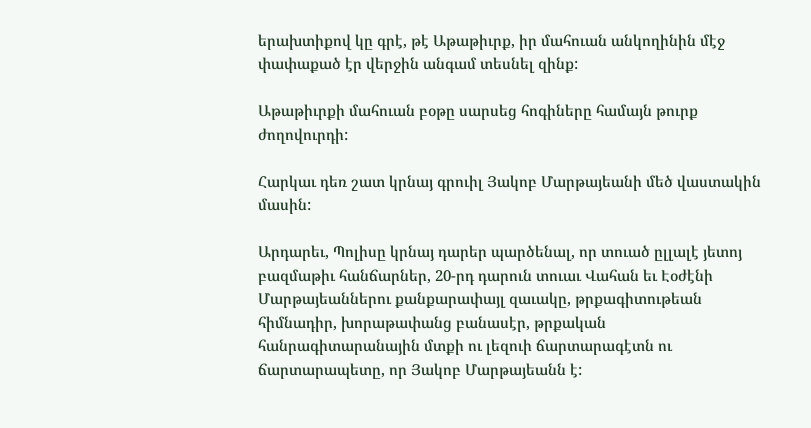երախտիքով կը գրէ, թէ Աթաթիւրք, իր մահուան անկողինին մէջ փափաքած էր վերջին անգամ տեսնել զինք:

Աթաթիւրքի մահուան բօթը սարսեց հոգիները համայն թուրք ժողովուրդի:

Հարկաւ դեռ շատ կրնայ գրուիլ Յակոբ Մարթայեանի մեծ վաստակին մասին:

Արդարեւ, Պոլիսը կրնայ դարեր պարծենալ, որ տուած ըլլալէ յետոյ բազմաթիւ հանճարներ, 20-րդ դարուն տուաւ Վահան եւ Էօժէնի Մարթայեաններու քանքարափայլ զաւակը, թրքագիտութեան հիմնադիր, խորաթափանց բանասէր, թրքական հանրագիտարանային մտքի ու լեզուի ճարտարագէտն ու ճարտարապետը, որ Յակոբ Մարթայեանն է: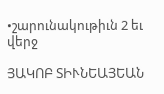•շարունակութիւն 2 եւ վերջ

ՅԱԿՈԲ ՏԻՒՆԵԱՅԵԱՆ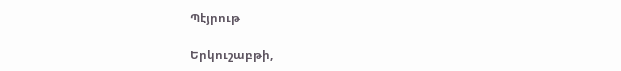Պէյրութ

Երկուշաբթի,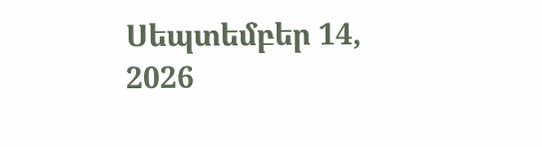Սեպտեմբեր 14, 2026